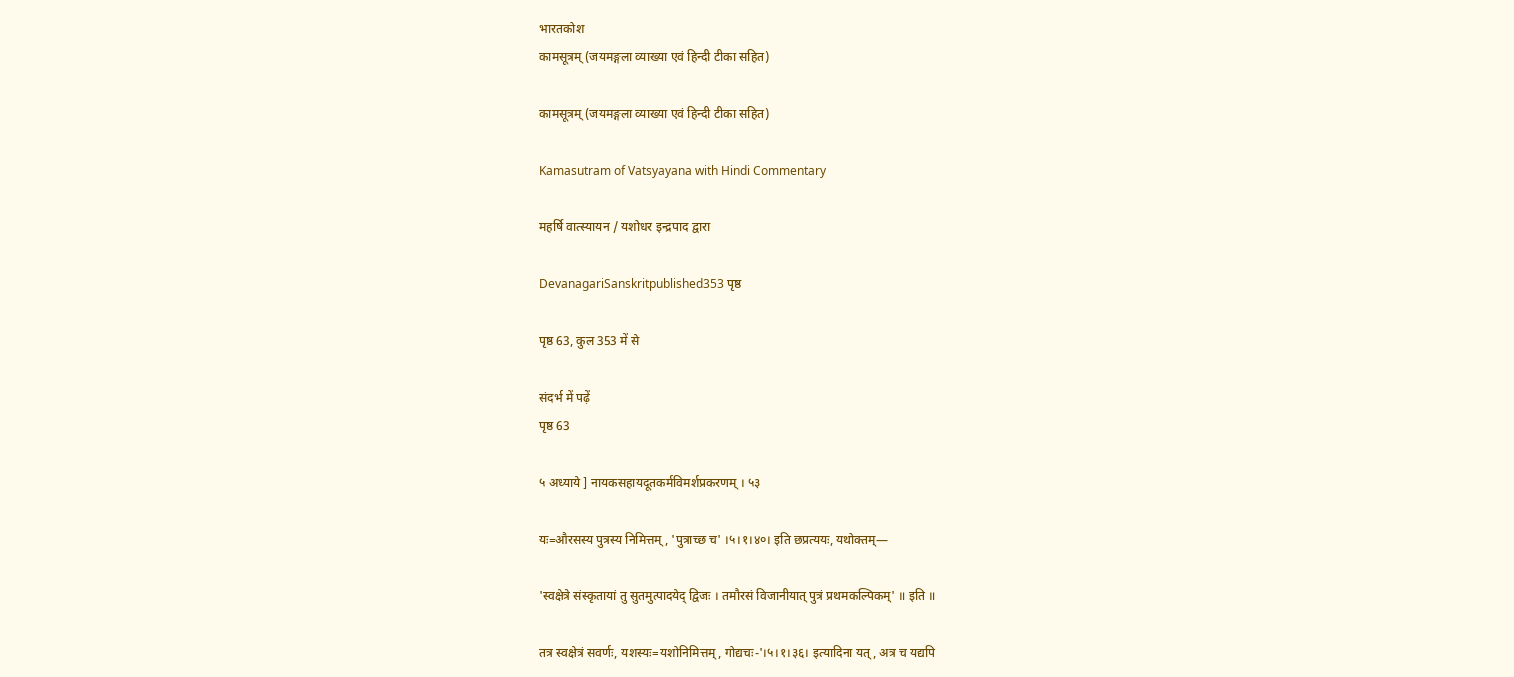भारतकोश
कामसूत्रम् (जयमङ्गला व्याख्या एवं हिन्दी टीका सहित)

कामसूत्रम् (जयमङ्गला व्याख्या एवं हिन्दी टीका सहित)

Kamasutram of Vatsyayana with Hindi Commentary

महर्षि वात्स्यायन / यशोधर इन्द्रपाद द्वारा

DevanagariSanskritpublished353 पृष्ठ

पृष्ठ 63, कुल 353 में से

संदर्भ में पढ़ें
पृष्ठ 63

५ अध्याये ] नायकसहायदूतकर्मविमर्शप्रकरणम् । ५३

यः=औरसस्य पुत्रस्य निमित्तम् , 'पुत्राच्छ च' ।५।१।४०। इति छप्रत्ययः, यथोक्तम्—

'स्वक्षेत्रे संस्कृतायां तु सुतमुत्पादयेद् द्विजः । तमौरसं विजानीयात् पुत्रं प्रथमकल्पिकम्' ॥ इति ॥

तत्र स्वक्षेत्रं सवर्णः, यशस्यः=यशोनिमित्तम्, गोद्यचः-'।५।१।३६। इत्यादिना यत्, अत्र च यद्यपि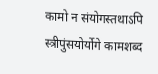कामो न संयोगस्तथाऽपि स्त्रीपुंसयोर्योगे कामशब्द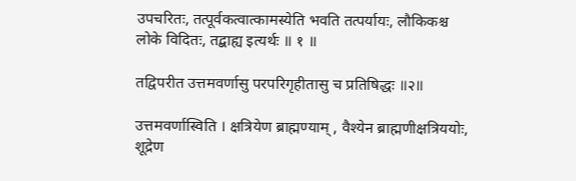उपचरितः, तत्पूर्वकत्वात्कामस्येति भवति तत्पर्यायः, लौकिकश्च लोके विदितः, तद्बाह्य इत्यर्थः ॥ १ ॥

तद्विपरीत उत्तमवर्णासु परपरिगृहीतासु च प्रतिषिद्धः ॥२॥

उत्तमवर्णास्विति । क्षत्रियेण ब्राह्मण्याम् , वैश्येन ब्राह्मणीक्षत्रिययोः, शूद्रेण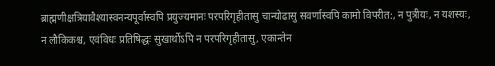ब्राह्मणीक्षत्रियावैश्यास्वनन्यपूर्वास्वपि प्रयुज्यमानः परपरिगृहीतासु चान्योढासु सवर्णास्वपि कामो विपरीत:, न पुत्रीयः, न यशस्यः, न लौकिकश्च, एवंविधः प्रतिषिद्धः सुखार्थोऽपि न परपरिगृहीतासु, एकान्तेन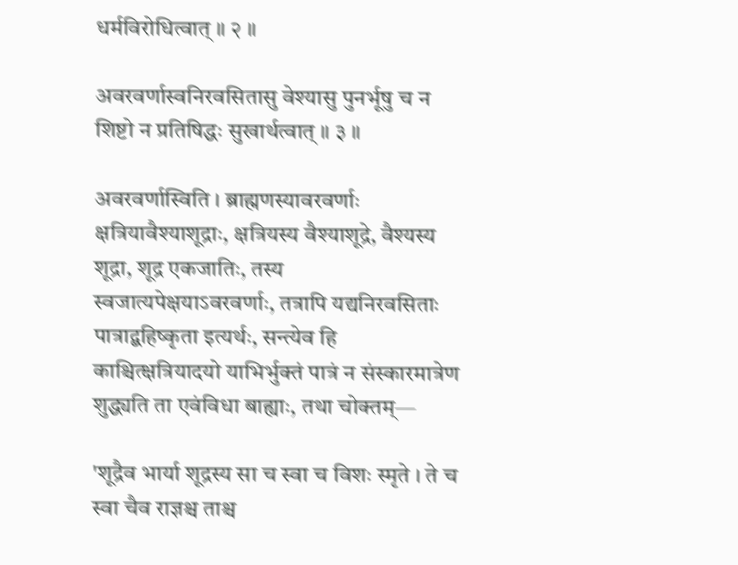धर्मविरोधित्वात् ॥ २ ॥

अवरवर्णास्वनिरवसितासु वेश्यासु पुनर्भूषु च न शिष्टो न प्रतिषिद्धः सुखार्थत्वात् ॥ ३ ॥

अवरवर्णास्विति । ब्राह्मणस्यावरवर्णाः क्षत्रियावैश्याशूद्राः, क्षत्रियस्य वैश्याशूद्रे, वैश्यस्य शूद्रा, शूद्र एकजातिः, तस्य स्वजात्यपेक्षयाऽवरवर्णाः, तत्रापि यद्यनिरवसिताः पात्राद्बहिष्कृता इत्यर्थः, सन्त्येव हि काश्चित्क्षत्रियादयो याभिर्भुक्तं पात्रं न संस्कारमात्रेण शुद्ध्यति ता एवंविधा बाह्याः, तथा चोक्तम्—

'शूद्रैव भार्या शूद्रस्य सा च स्वा च विशः स्मृते । ते च स्वा चैव राज्ञश्च ताश्च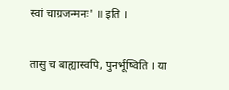स्वां चाग्रजन्मनः' ॥ इति ।

तासु च बाह्यास्वपि, पुनर्भूष्विति । या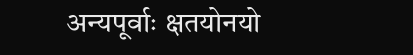अन्यपूर्वाः क्षतयोनयो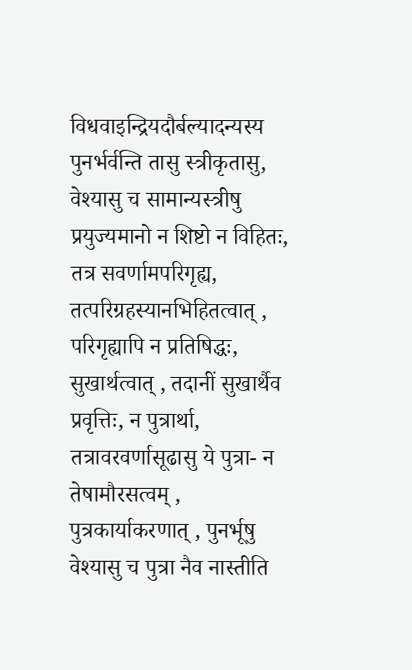विधवाइन्द्रियदौर्बल्यादन्यस्य पुनर्भर्वन्ति तासु स्त्रीकृतासु, वेश्यासु च सामान्यस्त्रीषु प्रयुज्यमानो न शिष्टो न विहितः, तत्र सवर्णामपरिगृह्य, तत्परिग्रहस्यानभिहितत्वात् , परिगृह्यापि न प्रतिषिद्धः, सुखार्थत्वात् , तदानीं सुखार्थैव प्रवृत्तिः, न पुत्रार्था, तत्रावरवर्णासूढासु ये पुत्रा- न तेषामौरसत्वम् , पुत्रकार्याकरणात् , पुनर्भूषु वेश्यासु च पुत्रा नैव नास्तीति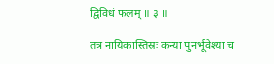द्विविधं फलम् ॥ ३ ॥

तत्र नायिकास्तिस्रः कन्या पुनर्भूवेश्या च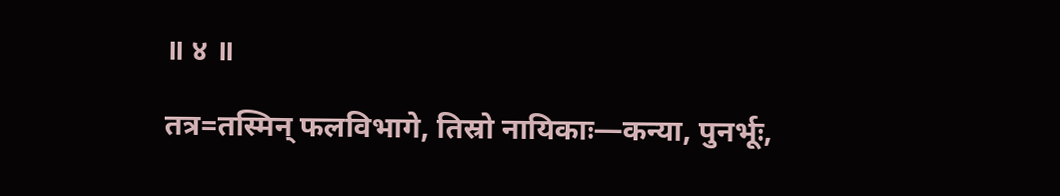॥ ४ ॥

तत्र=तस्मिन् फलविभागे, तिस्रो नायिकाः—कन्या, पुनर्भूः,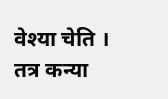वेश्या चेति । तत्र कन्या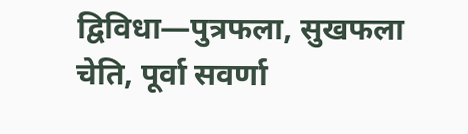द्विविधा—पुत्रफला, सुखफला चेति, पूर्वा सवर्णा